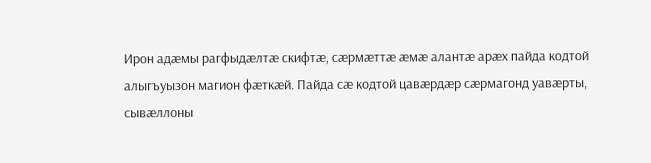Ирон адæмы рагфыдæлтæ скифтæ, сæрмæттæ æмæ алантæ арæх пайда кодтой алыгъуызон магион фæткæй. Пайда сæ кодтой цавæрдæр сæрмагонд уавæрты, сывæллоны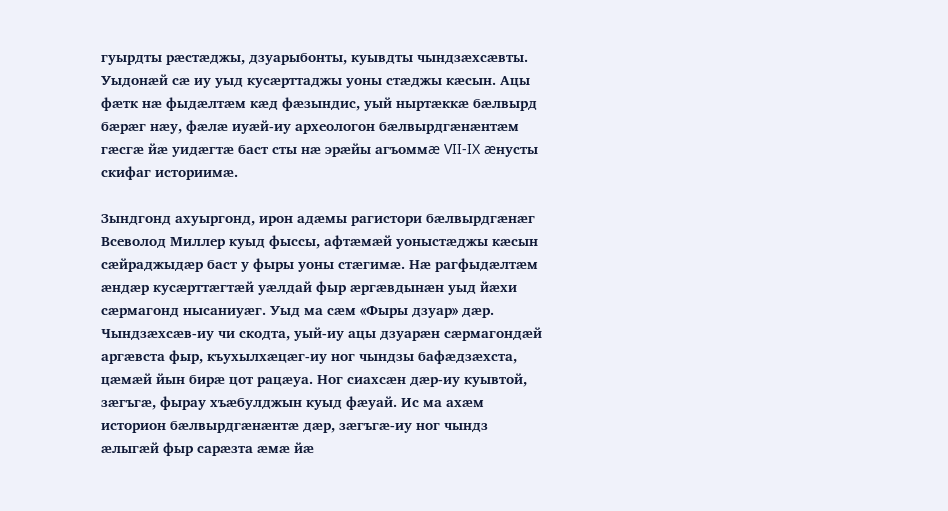гуырдты рæстæджы, дзуарыбонты, куывдты чындзæхсæвты. Уыдонæй сæ иу уыд кусæрттаджы уоны стæджы кæсын. Ацы фæтк нæ фыдæлтæм кæд фæзындис, уый ныртæккæ бæлвырд бæрæг нæу, фæлæ иуæй-иу археологон бæлвырдгæнæнтæм гæсгæ йæ уидæгтæ баст сты нæ эрæйы агъоммæ VII-IX æнусты скифаг историимæ.

Зындгонд ахуыргонд, ирон адæмы рагистори бæлвырдгæнæг Всеволод Миллер куыд фыссы, афтæмæй уоныстæджы кæсын сæйраджыдæр баст у фыры уоны стæгимæ. Нæ рагфыдæлтæм æндæр кусæрттæгтæй уæлдай фыр æргæвдынæн уыд йæхи сæрмагонд нысаниуæг. Уыд ма сæм «Фыры дзуар» дæр. Чындзæхсæв-иу чи скодта, уый-иу ацы дзуарæн сæрмагондæй аргæвста фыр, къухылхæцæг-иу ног чындзы бафæдзæхста, цæмæй йын бирæ цот рацæуа. Ног сиахсæн дæр-иу куывтой, зæгъгæ, фырау хъæбулджын куыд фæуай. Ис ма ахæм историон бæлвырдгæнæнтæ дæр, зæгъгæ-иу ног чындз æлыгæй фыр сарæзта æмæ йæ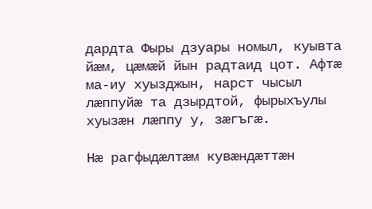дардта Фыры дзуары номыл, куывта йæм, цæмæй йын радтаид цот. Афтæ ма-иу хуызджын, нарст чысыл лæппуйæ та дзырдтой, фырыхъулы хуызæн лæппу у, зæгъгæ.

Нæ рагфыдæлтæм кувæндæттæн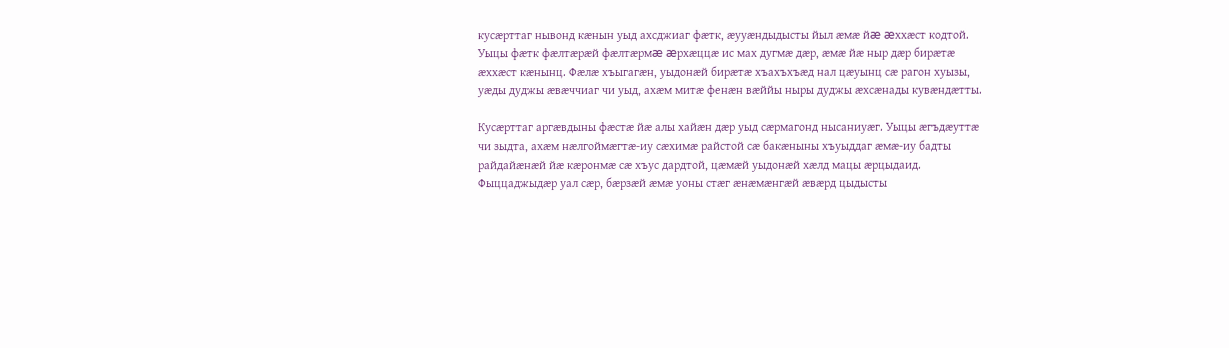кусæрттаг нывонд кæнын уыд ахсджиаг фæтк, æууæндыдысты йыл æмæ йæ æххæст кодтой. Уыцы фæтк фæлтæрæй фæлтæрмæ æрхæццæ ис мах дугмæ дæр, æмæ йæ ныр дæр бирæтæ æххæст кæнынц. Фæлæ хъыгагæн, уыдонæй бирæтæ хъахъхъæд нал цæуынц сæ рагон хуызы, уæды дуджы æвæччиаг чи уыд, ахæм митæ фенæн вæййы ныры дуджы æхсæнады кувæндæтты.

Кусæрттаг аргæвдыны фæстæ йæ алы хайæн дæр уыд сæрмагонд нысаниуæг. Уыцы æгъдæуттæ чи зыдта, ахæм нæлгоймæгтæ-иу сæхимæ райстой сæ бакæныны хъуыддаг æмæ-иу бадты райдайæнæй йæ кæронмæ сæ хъус дардтой, цæмæй уыдонæй хæлд мацы æрцыдаид. Фыццаджыдæр уал сæр, бæрзæй æмæ уоны стæг æнæмæнгæй æвæрд цыдысты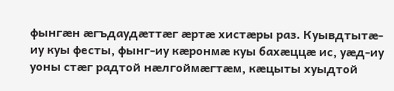фынгæн æгъдаудæттæг æртæ хистæры раз. Куывдтытæ-иу куы фесты, фынг-иу кæронмæ куы бахæццæ ис, уæд-иу уоны стæг радтой нæлгоймæгтæм, кæцыты хуыдтой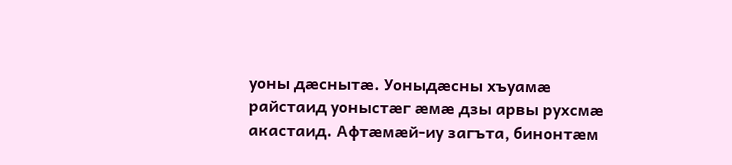уоны дæснытæ. Уоныдæсны хъуамæ райстаид уоныстæг æмæ дзы арвы рухсмæ акастаид. Афтæмæй-иу загъта, бинонтæм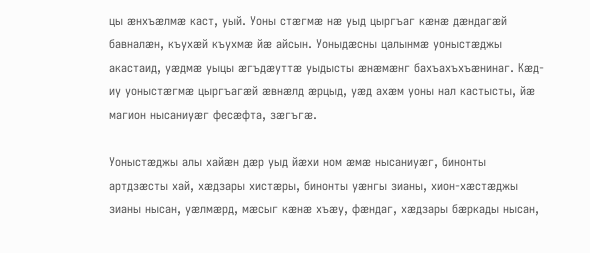цы æнхъæлмæ каст, уый. Уоны стæгмæ нæ уыд цыргъаг кæнæ дæндагæй бавналæн, къухæй къухмæ йæ айсын. Уоныдæсны цалынмæ уоныстæджы акастаид, уæдмæ уыцы æгъдæуттæ уыдысты æнæмæнг бахъахъхъæнинаг. Кæд-иу уоныстæгмæ цыргъагæй æвнæлд æрцыд, уæд ахæм уоны нал кастысты, йæ магион нысаниуæг фесæфта, зæгъгæ.

Уоныстæджы алы хайæн дæр уыд йæхи ном æмæ нысаниуæг, бинонты артдзæсты хай, хæдзары хистæры, бинонты уæнгы зианы, хион-хæстæджы зианы нысан, уæлмæрд, мæсыг кæнæ хъæу, фæндаг, хæдзары бæркады нысан,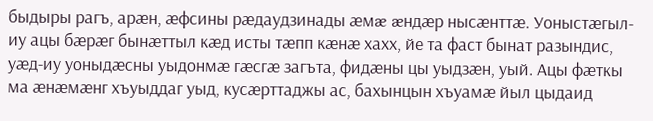быдыры рагъ, арæн, æфсины рæдаудзинады æмæ æндæр нысæнттæ. Уоныстæгыл-иу ацы бæрæг бынæттыл кæд исты тæпп кæнæ хахх, йе та фаст бынат разындис, уæд-иу уоныдæсны уыдонмæ гæсгæ загъта, фидæны цы уыдзæн, уый. Ацы фæткы ма æнæмæнг хъуыддаг уыд, кусæрттаджы ас, бахынцын хъуамæ йыл цыдаид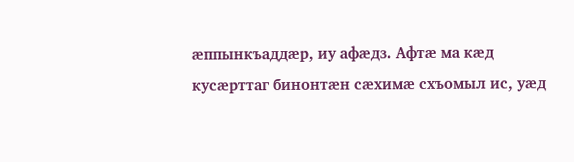æппынкъаддæр, иу афæдз. Афтæ ма кæд кусæрттаг бинонтæн сæхимæ схъомыл ис, уæд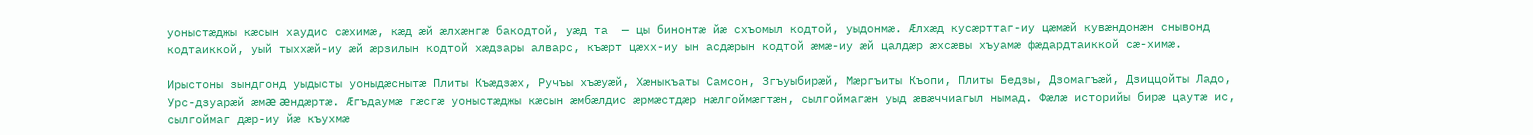уоныстæджы кæсын хаудис сæхимæ, кæд æй æлхæнгæ бакодтой, уæд та  — цы бинонтæ йæ схъомыл кодтой, уыдонмæ. Æлхæд кусæрттаг-иу цæмæй кувæндонæн снывонд кодтаиккой, уый тыххæй-иу æй æрзилын кодтой хæдзары алварс, къæрт цæхх-иу ын асдæрын кодтой æмæ-иу æй цалдæр æхсæвы хъуамæ фæдардтаиккой сæ-химæ.

Ирыстоны зындгонд уыдысты уоныдæснытæ Плиты Къæдзæх, Ручъы хъæуæй, Хæныкъаты Самсон, Згъуыбирæй, Мæргъиты Къопи, Плиты Бедзы, Дзомагъæй, Дзиццойты Ладо, Урс-дзуарæй æмæ æндæртæ. Æгъдаумæ гæсгæ уоныстæджы кæсын æмбæлдис æрмæстдæр нæлгоймæгтæн, сылгоймагæн уыд æвæччиагыл нымад. Фæлæ историйы бирæ цаутæ ис, сылгоймаг дæр-иу йæ къухмæ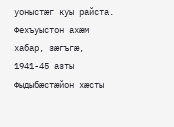уоныстæг куы райста. Фехъуыстон ахæм хабар, зæгъгæ, 1941-45 азты Фыдыбæстæйон хæсты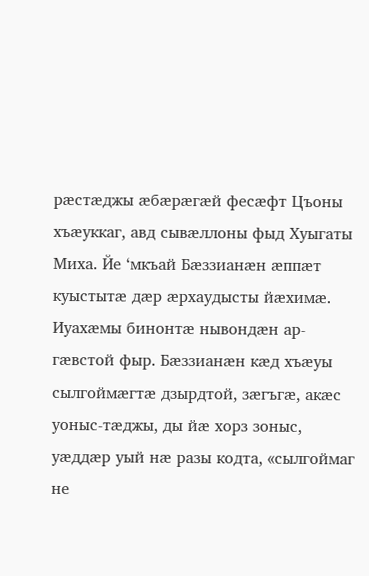рæстæджы æбæрæгæй фесæфт Цъоны хъæуккаг, авд сывæллоны фыд Хуыгаты Миха. Йе ‘мкъай Бæззианæн æппæт куыстытæ дæр æрхаудысты йæхимæ. Иуахæмы бинонтæ нывондæн ар-гæвстой фыр. Бæззианæн кæд хъæуы сылгоймæгтæ дзырдтой, зæгъгæ, акæс уоныс-тæджы, ды йæ хорз зоныс, уæддæр уый нæ разы кодта, «сылгоймаг не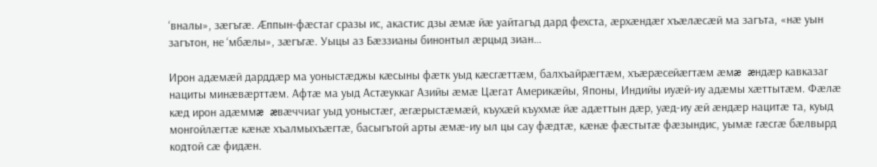‘вналы», зæгъгæ. Æппын-фæстаг сразы ис, акастис дзы æмæ йæ уайтагъд дард фехста, æрхæндæг хъæлæсæй ма загъта, «нæ уын загътон, не ‘мбæлы», зæгъгæ. Уыцы аз Бæззианы бинонтыл æрцыд зиан…

Ирон адæмæй дарддæр ма уоныстæджы кæсыны фæтк уыд кæсгæттæм, балхъайрæгтæм, хъæрæсейæгтæм æмæ æндæр кавказаг нациты минæвæрттæм. Афтæ ма уыд Астæуккаг Азийы æмæ Цæгат Америкæйы, Японы, Индийы иуæй-иу адæмы хæттытæм. Фæлæ кæд ирон адæммæ æвæччиаг уыд уоныстæг, æгæрыстæмæй, къухæй къухмæ йæ адæттын дæр, уæд-иу æй æндæр нацитæ та, куыд монгойлæгтæ кæнæ хъалмыхъæгтæ, басыгътой арты æмæ-иу ыл цы сау фæдтæ, кæнæ фæстытæ фæзындис, уымæ гæсгæ бæлвырд кодтой сæ фидæн.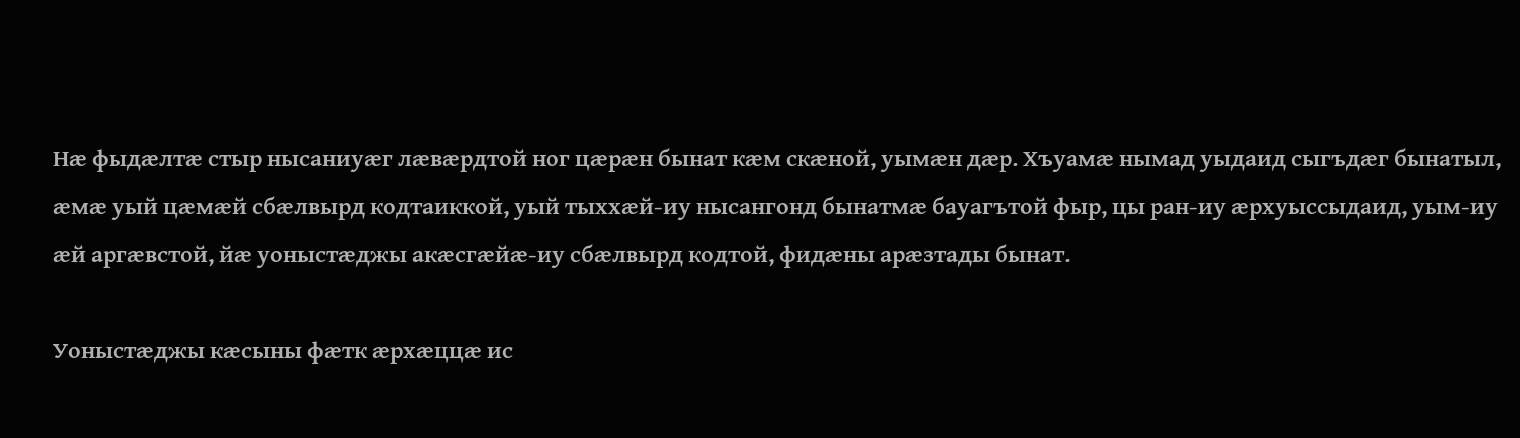Нæ фыдæлтæ стыр нысаниуæг лæвæрдтой ног цæрæн бынат кæм скæной, уымæн дæр. Хъуамæ нымад уыдаид сыгъдæг бынатыл, æмæ уый цæмæй сбæлвырд кодтаиккой, уый тыххæй-иу нысангонд бынатмæ бауагътой фыр, цы ран-иу æрхуыссыдаид, уым-иу æй аргæвстой, йæ уоныстæджы акæсгæйæ-иу сбæлвырд кодтой, фидæны арæзтады бынат.

Уоныстæджы кæсыны фæтк æрхæццæ ис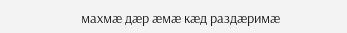махмæ дæр æмæ кæд раздæримæ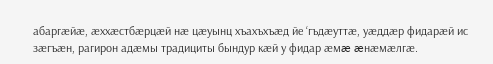абаргæйæ, æххæстбæрцæй нæ цæуынц хъахъхъæд йе ‘гъдæуттæ, уæддæр фидарæй ис зæгъæн, рагирон адæмы традициты бындур кæй у фидар æмæ æнæмæлгæ.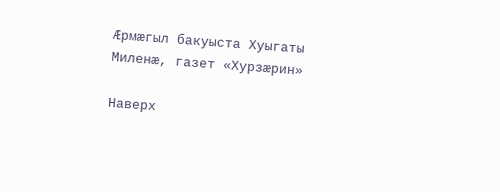Æрмæгыл бакуыста Хуыгаты Миленæ, газет «Хурзæрин»

Наверх